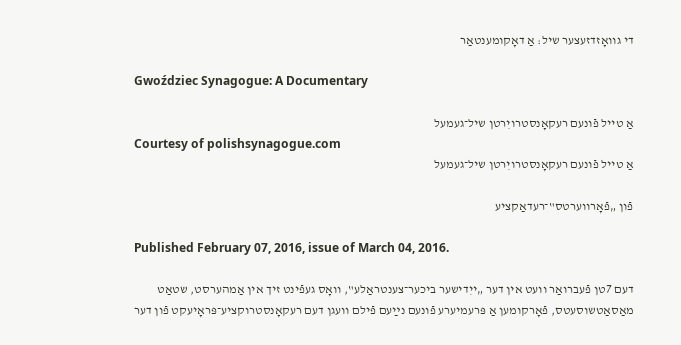די גוואָזדזעצער שיל: אַ דאָקומענטאַר

Gwoździec Synagogue: A Documentary

אַ טייל פֿונעם רעקאָנסטרויִרטן שיל־געמעל
Courtesy of polishsynagogue.com
אַ טייל פֿונעם רעקאָנסטרויִרטן שיל־געמעל

פֿון „פֿאָרווערטס‟־רעדאַקציע

Published February 07, 2016, issue of March 04, 2016.

דעם 7טן פֿעברואַר וועט אין דער „ייִדישער ביכער־צענטראַלע‟, וואָס געפֿינט זיך אין אַמהערסט, שטאַט מאַסאַטשוסעטס, פֿאָרקומען אַ פּרעמיערע פֿונעם נײַעם פֿילם וועגן דעם רעקאָנסטרוקציע־פּראָיעקט פֿון דער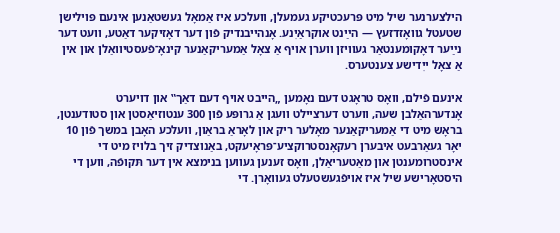הילצערנער שיל מיט פּרעכטיקע געמעלן, וועלכע איז אַמאָל געשטאַנען אינעם פּוילישן שטעטל גוואָזדזעץ — הײַנט אוקראַיִנע. אָנהייבנדיק פֿון דער דאָזיקער דאַטע, וועט דער נײַער דאָקומענטאַר געוויזן ווערן אויף אַ צאָל אַמעריקאַנער קינאָ־פֿעסטיוואַלן און אין אַ צאָל ייִדישע צענטערס.

אינעם פֿילם, וואָס טראָגט דעם נאָמען „הייבט אויף דעם דאַך‟ און דויערט אָנדערהאַלבן שעה, ווערט דערציילט וועגן אַ גרופּע פֿון 300 ענטוזיאַסטן און סטודענטן, בראָש מיט די אַמעריקאַנער מאָלער ריק און לאָראַ בראַון, וועלכע האָבן במשך פֿון 10 יאָר געאַרבעט איבערן רעקאָנסטרוקציע־פּראָיעקט, באַנוצדיק זיך בלויז מיט די אינסטרומענטן און מאַטעריאַלן, וואָס זענען געווען בנימצא אין דער תּקופֿה, ווען די היסטאָרישע שיל איז אויפֿגעשטעלט געוואָרן. די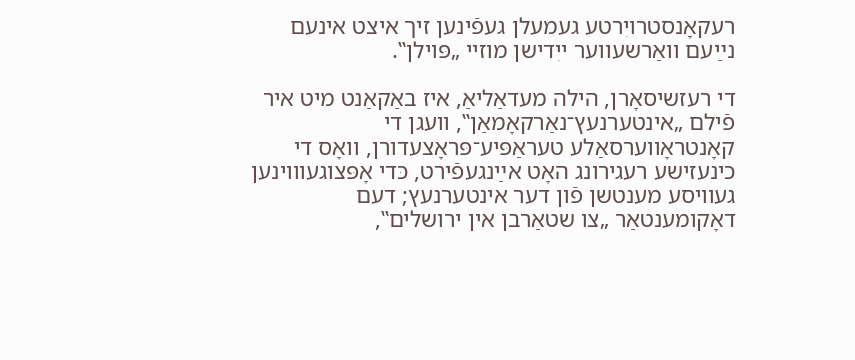רעקאָנסטרויִרטע געמעלן געפֿינען זיך איצט אינעם נײַעם וואַרשעווער ייִדישן מוזיי „פּוילן‟.

די רעזשיסאָרן, הילה מעדאַליאַ, איז באַקאַנט מיט איר פֿילם „אינטערנעץ־נאַרקאָמאַן‟, וועגן די קאָנטראָווערסאַלע טעראַפּיע־פּראָצעדורן, וואָס די כינעזישע רעגירונג האָט אײַנגעפֿירט, כּדי אָפּצוגעוווינען געוויסע מענטשן פֿון דער אינטערנעץ; דעם דאָקומענטאַר „צו שטאַרבן אין ירושלים‟,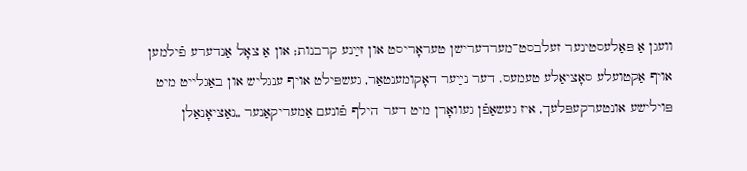וועגן אַ פּאַלעסטינער זעלבסט־מערדערישן טעראָריסט און זײַנע קרבנות; און אַ צאָל אַנדערע פֿילמען אויף אַקטועלע סאָציאַלע טעמעס. דער נײַער דאָקומענטאַר, געשפּילט אויף ענגליש און באַגלייט מיט פּוילישע אונטערקעפּלעך, איז געשאַפֿן געוואָרן מיט דער הילף פֿונעם אַמעריקאַנער „נאַציאָנאַלן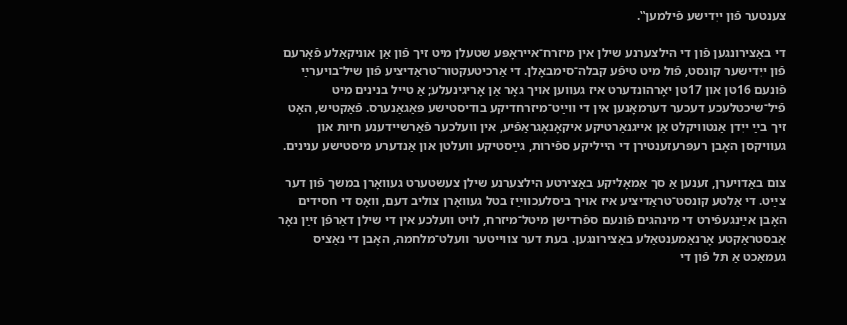צענטער פֿון ייִדישע פֿילמען‟.

די באַצירונגען פֿון די הילצערנע שילן אין מיזרח־אייראָפּע שטעלן מיט זיך פֿון אַן אוניקאַלע פֿאָרעם פֿון ייִדישער קונסט, פֿול מיט טיפֿע קבלה־סימבאָלן. די אַרכיטעקטור־טראַדיציע פֿון שיל־בויערײַ פֿונעם 16טן און 17טן יאָרהונדערט איז געווען אויך גאָר אַן אָריגינעלע; אַ טייל בנינים מיט פֿיל־שיכטלעכע דעכער דערמאָנען אין די ווײַט־מיזרחדיקע בודיסטישע פּאַגאַנערס. פֿאַקטיש, האָט זיך בײַ ייִדן אַנטוויקלט אַן אייגנאַרטיקע איקאָנאָגראַפֿיע, אין וועלכער פֿאַרשיידענע חיות און געוויקסן האָבן רעפּרעזענטירן די הייליקע ספֿירות, גײַסטיקע וועלטן און אַנדערע מיסטישע ענינים.

צום באַדויערן, זענען אַ סך אַמאָליקע באַצירטע הילצערנע שילן צעשטערט געוואָרן במשך פֿון דער צײַט. די אַלטע קונסט־טראַדיציע איז אויך ביסלעכווײַז בטל געוואָרן צוליב דעם, וואָס די חסידים האָבן אײַנגעפֿירט די מינהגים פֿונעם ספֿרדישן מיטל־מיזרח, לויט וועלכע אין די שילן דאַרפֿן זײַן נאָר אַבסטראַקטע אָרנאַמענטאַלע באַצירונגען. בעת דער צווייטער וועלט־מלחמה, האָבן די נאַציס געמאַכט אַ תּל פֿון די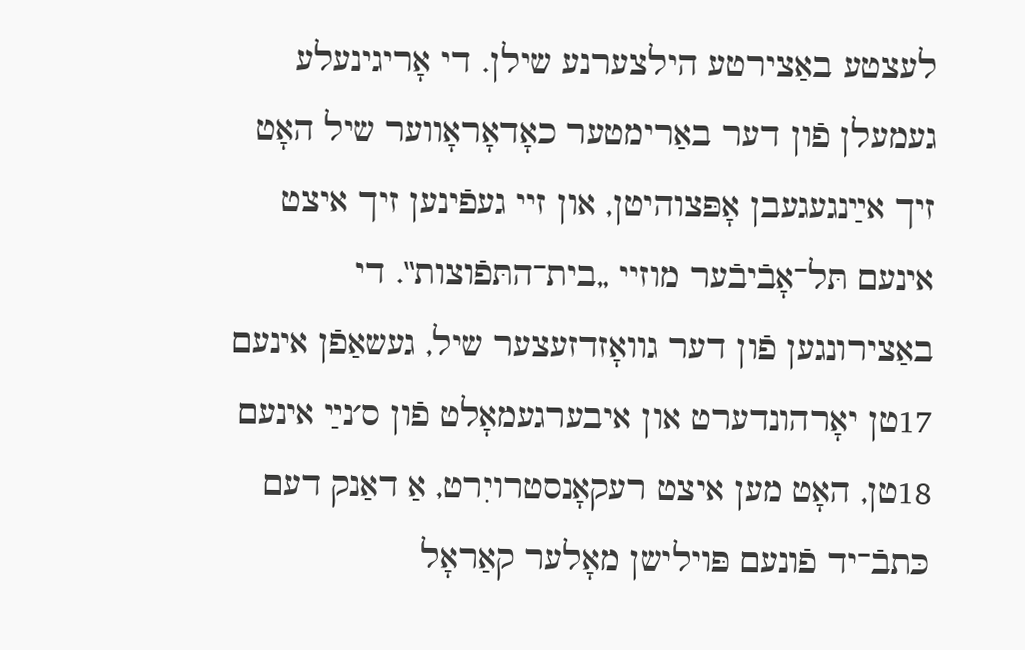לעצטע באַצירטע הילצערנע שילן. די אָריגינעלע געמעלן פֿון דער באַרימטער כאָדאָראָווער שיל האָט זיך אײַנגעגעבן אָפּצוהיטן, און זיי געפֿינען זיך איצט אינעם תּל־אָבֿיבֿער מוזיי „בית־התּפֿוצות‟. די באַצירונגען פֿון דער גוואָזדזעצער שיל, געשאַפֿן אינעם 17טן יאָרהונדערט און איבערגעמאָלט פֿון ס׳נײַ אינעם 18טן, האָט מען איצט רעקאָנסטרויִרט, אַ דאַנק דעם כּתבֿ־יד פֿונעם פּוילישן מאָלער קאַראָל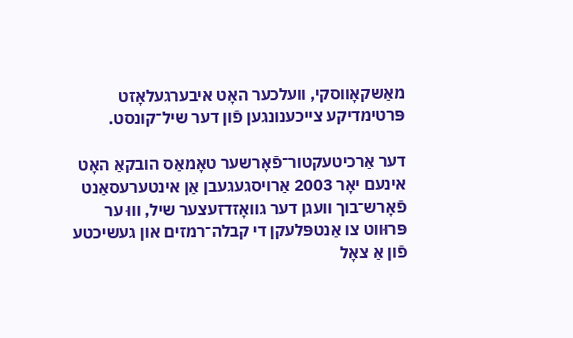מאַשקאָווסקי, וועלכער האָט איבערגעלאָזט פּרטימדיקע צייכענונגען פֿון דער שיל־קונסט.

דער אַרכיטעקטור־פֿאָרשער טאָמאַס הובקאַ האָט אינעם יאָר 2003 אַרויסגעגעבן אַן אינטערעסאַנט פֿאָרש־בוך וועגן דער גוואָזדזעצער שיל, וווּ ער פּרוּווט צו אַנטפּלעקן די קבלה־רמזים און געשיכטע פֿון אַ צאָל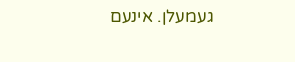געמעלן. אינעם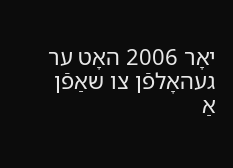יאָר 2006 האָט ער געהאָלפֿן צו שאַפֿן אַ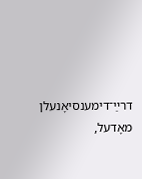דרײַ־דימענסיאָנעלן מאָדעל,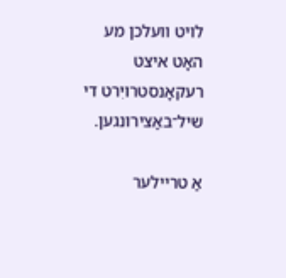לויט וועלכן מע האָט איצט רעקאָנסטרויִרט די שיל־באַצירונגען.

אַ טריילער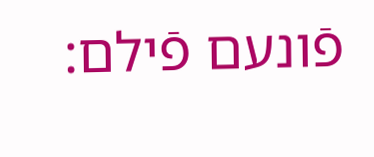פֿונעם פֿילם: